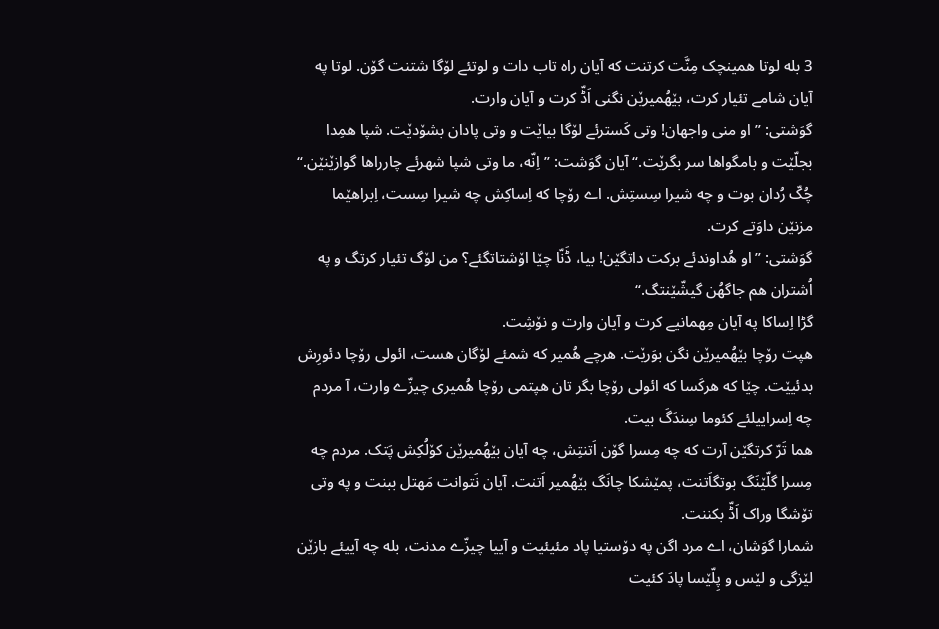3 بله لوتا همینچک مِنَّت کرتنت که آیان راه تاب دات و لوتئے لۆگا شتنت گۆن. لوتا په آیان شامے تئیار کرت، بێهُمیرێن نگنی اَڈّ کرت و آیان وارت.
گوَشتی: ”او منی واجهان! وتی کَسترئے لۆگا بیاێت و وتی پادان بشۆدێت. شپا همِدا بجلّێت و بامگواها سر بگرێت.“ آیان گوَشت: ”اِنّه، ما وتی شپا شهرئے چارراها گوازێنێن.“
چُکّ رُدان بوت و چه شیرا سِستِش. اے رۆچا که اِساکِش چه شیرا سِست، اِبراهێما مزنێن داوَتے کرت.
گوَشتی: ”او هُداوندئے برکت داتگێن! بیا، ڈَنّا چێا اۆشتاتگئے؟ من لۆگ تئیار کرتگ و په اُشتران هم جاگهُن گیشّێنتگ.“
گڑا اِساکا په آیان مِهمانیے کرت و آیان وارت و نۆشِت.
هپت رۆچا بێهُمیرێن نگن بوَرێت. هرچے هُمیر که شمئے لۆگان هست، ائولی رۆچا دئورِش بدئیێت. چێا که هرکَسا که ائولی رۆچا بگر تان هپتمی رۆچا هُمیری چیزّے وارت، آ مردم چه اِسراییلئے کئوما سِندَگَ بیت.
هما تَرّ کرتگێن آرت که چه مِسرا گۆن اَتنتِش، چه آیان بێهُمیرێن کۆلُکِش پَتک. مردم چه مِسرا گلّێنَگ بوتگاَتنت، پمێشکا چانَگ بێهُمیر اَتنت. آیان نَتوانت مَهتل ببنت و په وتی تۆشگا وراک اَڈّ بکننت.
شمارا گوَشان، اے مرد اگن په دۆستیا پاد مئیئیت و آییا چیزّے مدنت، بله چه آییئے بازێن لێزگی و لێس و پِلّێسا پادَ کئیت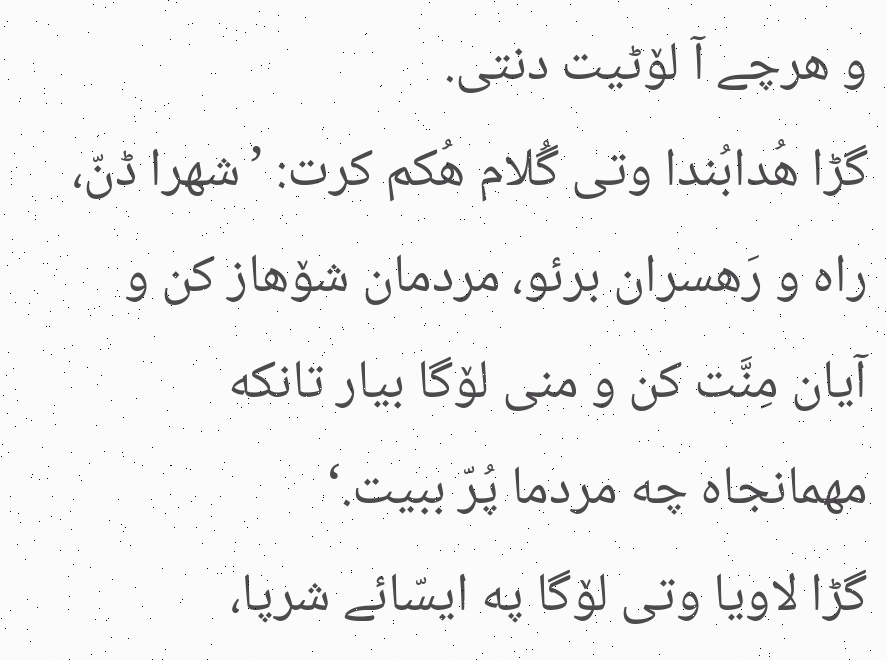و هرچے آ لۆٹیت دنتی.
گڑا هُدابُندا وتی گُلام هُکم کرت: ’شهرا ڈنّ، راه و رَهسران برئو، مردمان شۆهاز کن و آیان مِنَّت کن و منی لۆگا بیار تانکه مهمانجاه چه مردما پُرّ ببیت.‘
گڑا لاویا وتی لۆگا په ایسّائے شرپا،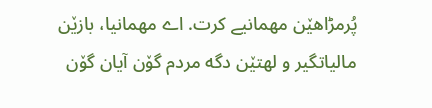پُرمڑاهێن مهمانیے کرت. اے مهمانیا، بازێن مالیاتگیر و لهتێن دگه مردم گۆن آیان گۆن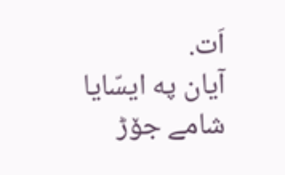اَت.
آیان په ایسّایا شامے جۆڑ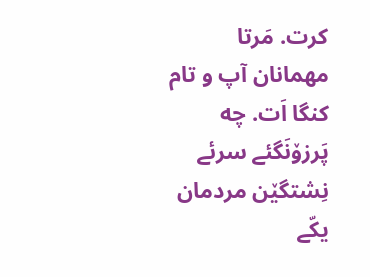کرت. مَرتا مهمانان آپ و تام کنگا اَت. چه پَرزۆنَگئے سرئے نِشتگێن مردمان یکّے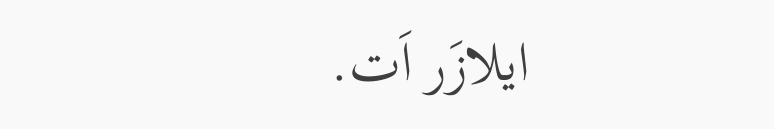ایلازَر اَت.